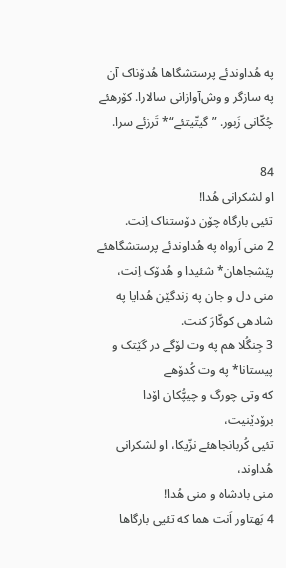په هُداوندئے پرستشگاها هُدۆناک آن
په سازگر و وش‌آوازانی سالارا. کۆرهئے چُکّانی زَبور. ”گیتّیتئے“* تَرزئے سرا.

84
او لشکرانی هُدا!
تئیی بارگاه چۆن دۆستناک اِنت.
2 منی اَرواه په هُداوندئے پرستشگاهئے پێشجاهان* شئیدا و هُدۆک اِنت،
منی دل و جان په زندگێن هُدایا په شادهی کوکّارَ کنت.
3 جِنگُلا هم په وت لۆگے در گێتک و
پیستانا* په وت کُدۆهے
که وتی چورگ و چیپُّکان اۆدا برۆدێنیت،
تئیی کُربانجاهئے نزّیکا، او لشکرانی هُداوند،
منی بادشاه و منی هُدا!
4 بَهتاور اَنت هما که تئیی بارگاها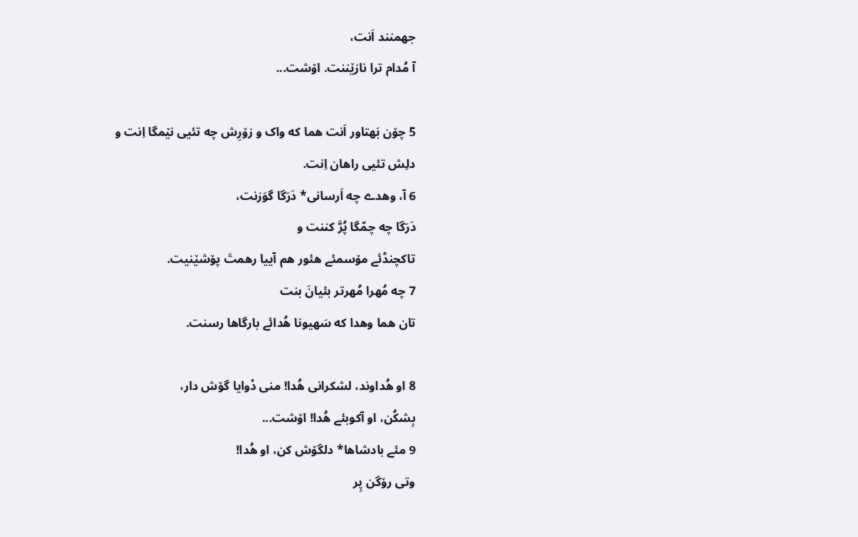جهمنند اَنت،
آ مُدام ترا نازێننت. اۆشت...

5 چۆن بَهتاور اَنت هما که واک و زۆرِش چه تئیی نێمگا اِنت و
دلِش تئیی راهان اِنت.
6 آ، وهدے چه اَرسانی* دَرَگا گوَزنت،
دَرَگا چه چمّگا پُرَّ کننت و
تاکچنڈئے مۆسمئے هئور هم آییا رهمتَ پۆشێنیت.
7 چه مُهرا مُهرتر بئیانَ بنت
تان هما وهدا که سَهیونا هُدائے بارگاها رسنت.

8 او هُداوند، لشکرانی هُدا! منی دْوایا گۆش دار،
بِشکُن، او آکوبئے هُدا! اۆشت...
9 مئے بادشاها* دلگۆش کن، او هُدا!
وتی رۆگن پِر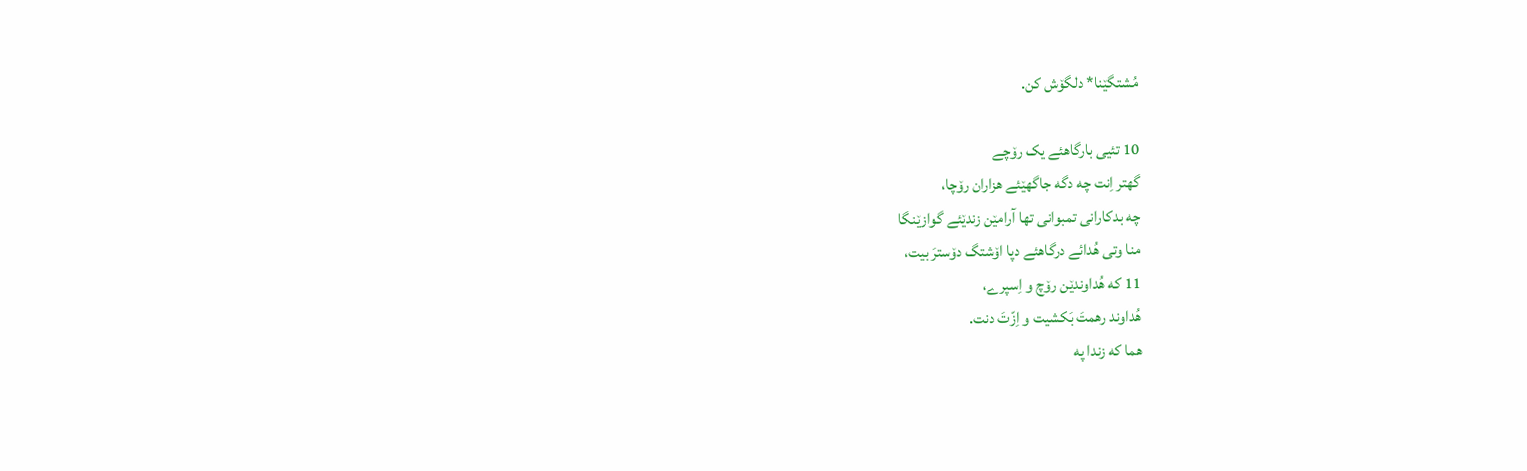مُشتگێنا* دلگۆش کن.

10 تئیی بارگاهئے یک رۆچے
گهتر اِنت چه دگه جاگهێئے هزاران رۆچا،
چه بدکارانی تمبوانی تها آرامێن زندێئے گوازێنگا
منا وتی هُدائے درگاهئے دپا اۆشتگ دۆسترَ بیت،
11 که هُداوندێن رۆچ و اِسپرے،
هُداوند رهمتَ بَکشیت و اِزّتَ دنت.
هما که زندا په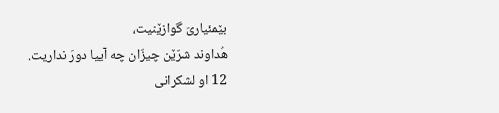بێمئیاریَ گوازێنیت،
هُداوند شرّێن چیزّان چه آییا دورَ نداریت.
12 او لشکرانی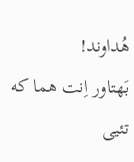هُداوند!
بَهتاور اِنت هما که تئیی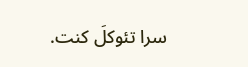سرا تئوکلَ کنت.